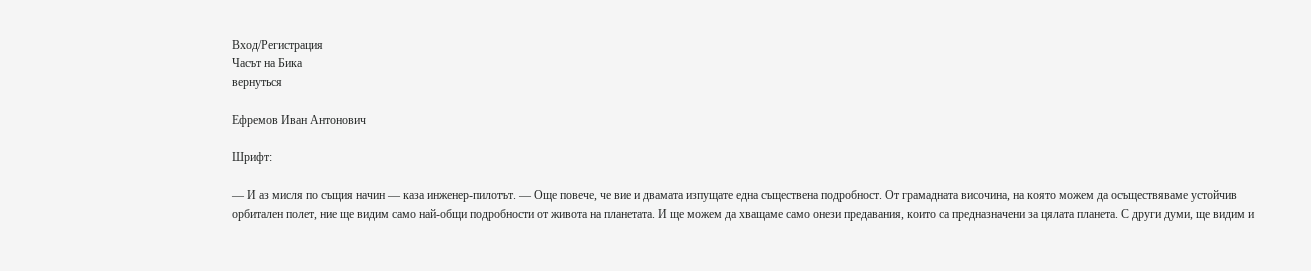Вход/Регистрация
Часът на Бика
вернуться

Ефремов Иван Антонович

Шрифт:

— И аз мисля по същия начин — каза инженер-пилотът. — Още повече, че вие и двамата изпущате една съществена подробност. От грамадната височина, на която можем да осъществяваме устойчив орбитален полет, ние ще видим само най-общи подробности от живота на планетата. И ще можем да хващаме само онези предавания, които са предназначени за цялата планета. С други думи, ще видим и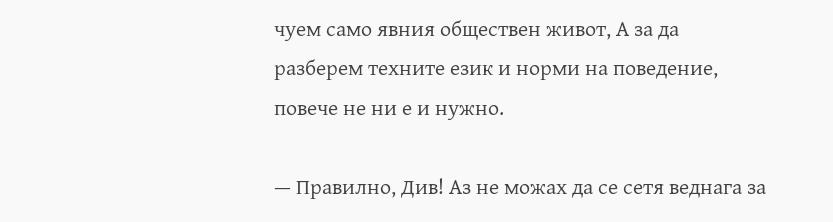чуем само явния обществен живот, А за да разберем техните език и норми на поведение, повече не ни е и нужно.

— Правилно, Див! Аз не можах да се сетя веднага за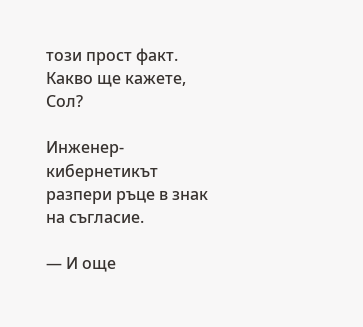този прост факт. Какво ще кажете, Сол?

Инженер-кибернетикът разпери ръце в знак на съгласие.

— И още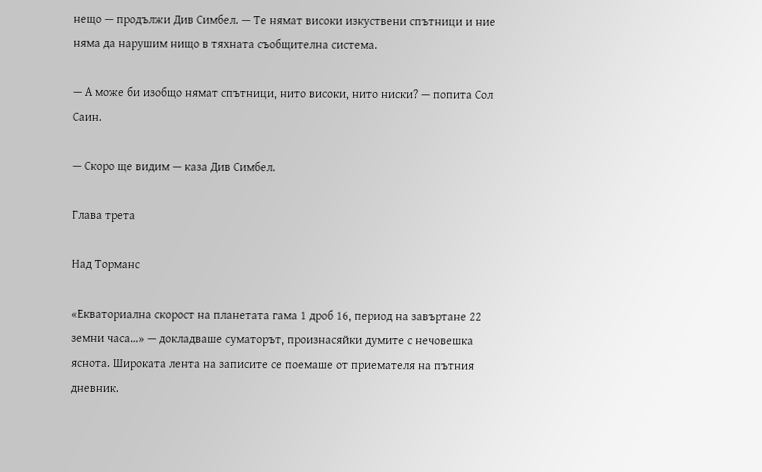нещо — продължи Див Симбел. — Те нямат високи изкуствени спътници и ние няма да нарушим нищо в тяхната съобщителна система.

— А може би изобщо нямат спътници, нито високи, нито ниски? — попита Сол Саин.

— Скоро ще видим — каза Див Симбел.

Глава трета

Над Торманс

«Екваториална скорост на планетата гама 1 дроб 16, период на завъртане 22 земни часа…» — докладваше суматорът, произнасяйки думите с нечовешка яснота. Широката лента на записите се поемаше от приемателя на пътния дневник.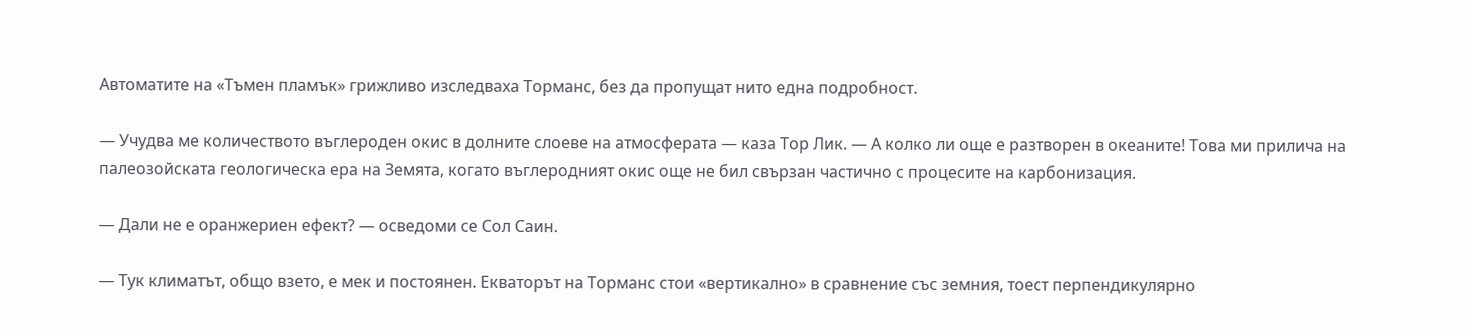Автоматите на «Тъмен пламък» грижливо изследваха Торманс, без да пропущат нито една подробност.

— Учудва ме количеството въглероден окис в долните слоеве на атмосферата — каза Тор Лик. — А колко ли още е разтворен в океаните! Това ми прилича на палеозойската геологическа ера на Земята, когато въглеродният окис още не бил свързан частично с процесите на карбонизация.

— Дали не е оранжериен ефект? — осведоми се Сол Саин.

— Тук климатът, общо взето, е мек и постоянен. Екваторът на Торманс стои «вертикално» в сравнение със земния, тоест перпендикулярно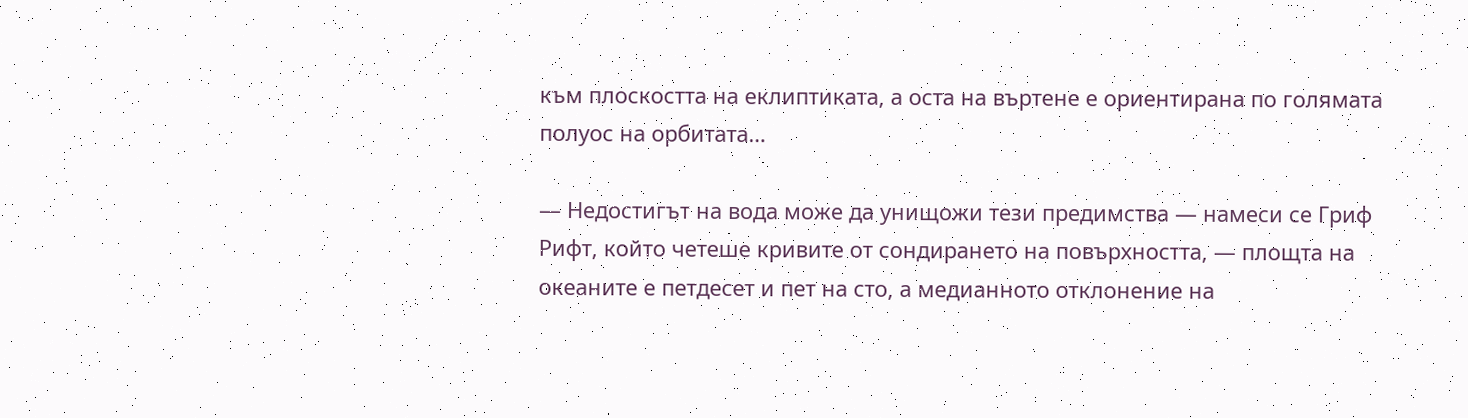към плоскостта на еклиптиката, а оста на въртене е ориентирана по голямата полуос на орбитата…

— Недостигът на вода може да унищожи тези предимства — намеси се Гриф Рифт, който четеше кривите от сондирането на повърхността, — площта на океаните е петдесет и пет на сто, а медианното отклонение на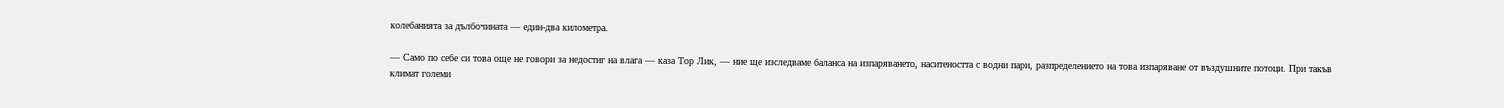колебанията за дълбочината — един-два километра.

— Само по себе си това още не говори за недостиг на влага — каза Тор Лик, — ние ще изследваме баланса на изпаряването, наситеността с водни пари, разпределението на това изпаряване от въздушните потоци. При такъв климат големи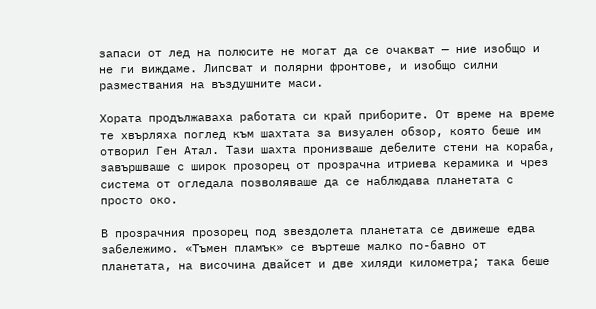запаси от лед на полюсите не могат да се очакват — ние изобщо и не ги виждаме. Липсват и полярни фронтове, и изобщо силни размествания на въздушните маси.

Хората продължаваха работата си край приборите. От време на време те хвърляха поглед към шахтата за визуален обзор, която беше им отворил Ген Атал. Тази шахта пронизваше дебелите стени на кораба, завършваше с широк прозорец от прозрачна итриева керамика и чрез система от огледала позволяваше да се наблюдава планетата с просто око.

В прозрачния прозорец под звездолета планетата се движеше едва забележимо. «Тъмен пламък» се въртеше малко по-бавно от планетата, на височина двайсет и две хиляди километра; така беше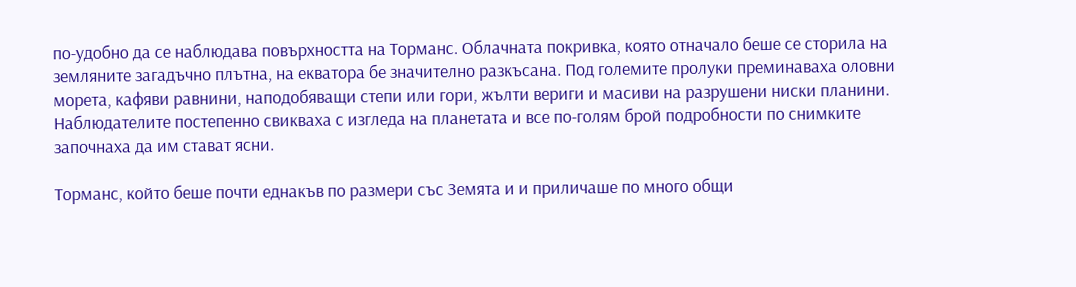по-удобно да се наблюдава повърхността на Торманс. Облачната покривка, която отначало беше се сторила на земляните загадъчно плътна, на екватора бе значително разкъсана. Под големите пролуки преминаваха оловни морета, кафяви равнини, наподобяващи степи или гори, жълти вериги и масиви на разрушени ниски планини. Наблюдателите постепенно свикваха с изгледа на планетата и все по-голям брой подробности по снимките започнаха да им стават ясни.

Торманс, който беше почти еднакъв по размери със Земята и и приличаше по много общи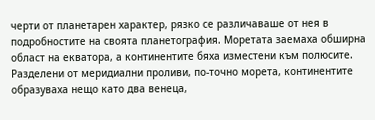черти от планетарен характер, рязко се различаваше от нея в подробностите на своята планетография. Моретата заемаха обширна област на екватора, а континентите бяха изместени към полюсите. Разделени от меридиални проливи, по-точно морета, континентите образуваха нещо като два венеца,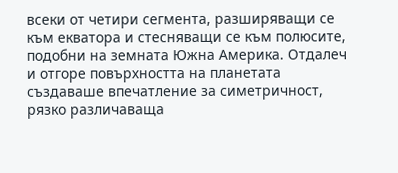всеки от четири сегмента, разширяващи се към екватора и стесняващи се към полюсите, подобни на земната Южна Америка. Отдалеч и отгоре повърхността на планетата създаваше впечатление за симетричност, рязко различаваща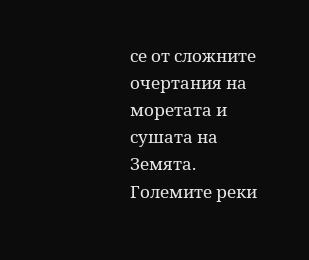се от сложните очертания на моретата и сушата на Земята. Големите реки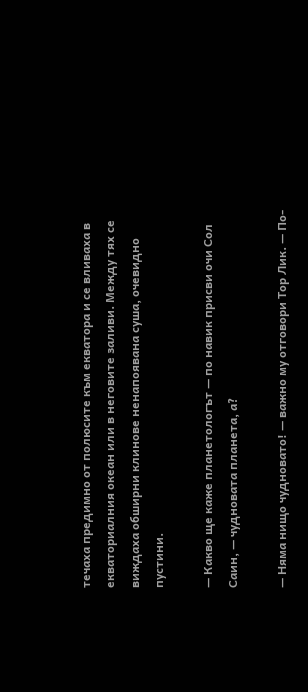течаха предимно от полюсите към екватора и се вливаха в екваториалния океан или в неговите заливи. Между тях се виждаха обширни клинове ненапоявана суша, очевидно пустини.

— Какво ще каже планетологът — по навик присви очи Сол Саин, — чудновата планета, а?

— Няма нищо чудновато! — важно му отговори Тор Лик. — По-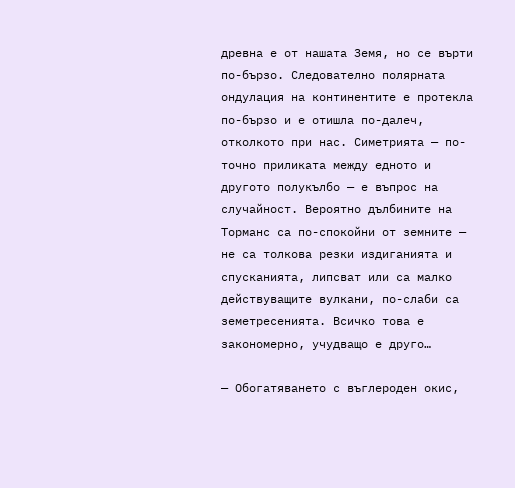древна е от нашата Земя, но се върти по-бързо. Следователно полярната ондулация на континентите е протекла по-бързо и е отишла по-далеч, отколкото при нас. Симетрията — по-точно приликата между едното и другото полукълбо — е въпрос на случайност. Вероятно дълбините на Торманс са по-спокойни от земните — не са толкова резки издиганията и спусканията, липсват или са малко действуващите вулкани, по-слаби са земетресенията. Всичко това е закономерно, учудващо е друго…

— Обогатяването с въглероден окис,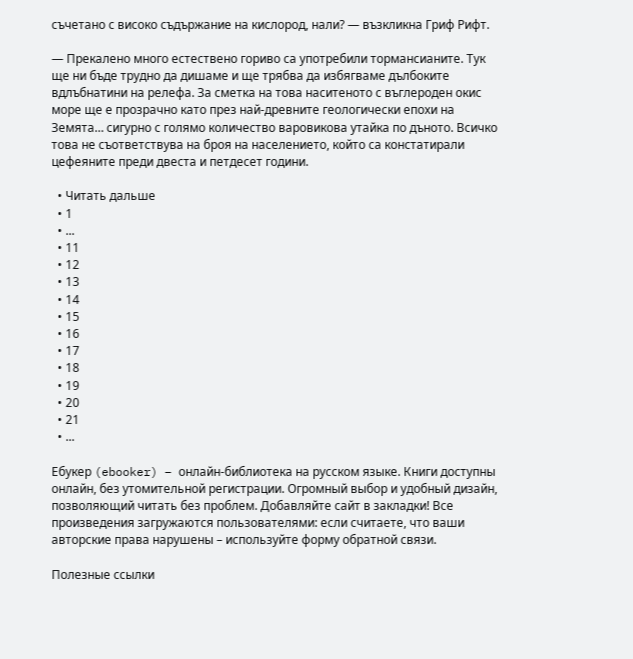съчетано с високо съдържание на кислород, нали? — възкликна Гриф Рифт.

— Прекалено много естествено гориво са употребили тормансианите. Тук ще ни бъде трудно да дишаме и ще трябва да избягваме дълбоките вдлъбнатини на релефа. За сметка на това наситеното с въглероден окис море ще е прозрачно като през най-древните геологически епохи на Земята… сигурно с голямо количество варовикова утайка по дъното. Всичко това не съответствува на броя на населението, който са констатирали цефеяните преди двеста и петдесет години.

  • Читать дальше
  • 1
  • ...
  • 11
  • 12
  • 13
  • 14
  • 15
  • 16
  • 17
  • 18
  • 19
  • 20
  • 21
  • ...

Ебукер (ebooker) – онлайн-библиотека на русском языке. Книги доступны онлайн, без утомительной регистрации. Огромный выбор и удобный дизайн, позволяющий читать без проблем. Добавляйте сайт в закладки! Все произведения загружаются пользователями: если считаете, что ваши авторские права нарушены – используйте форму обратной связи.

Полезные ссылки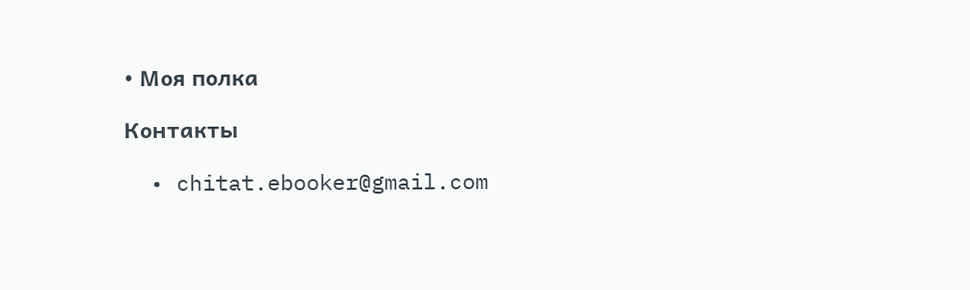• Моя полка

Контакты

  • chitat.ebooker@gmail.com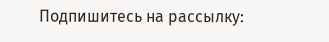Подпишитесь на рассылку: